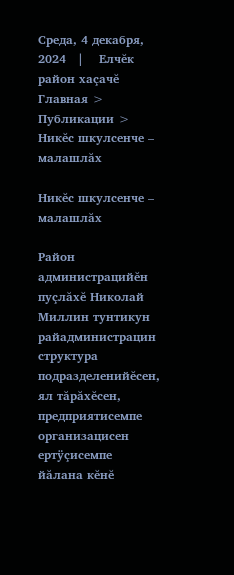Среда, 4 декабря, 2024   |    Елчĕк район хаçачĕ
Главная > Публикации > Никĕс шкулсенче – малашлăх

Никĕс шкулсенче – малашлăх

Район администрацийĕн пуçлăхĕ Николай Миллин тунтикун райадминистрацин структура подразделенийĕсен, ял тăрăхĕсен, предприятисемпе организацисен ертÿçисемпе йăлана кĕнĕ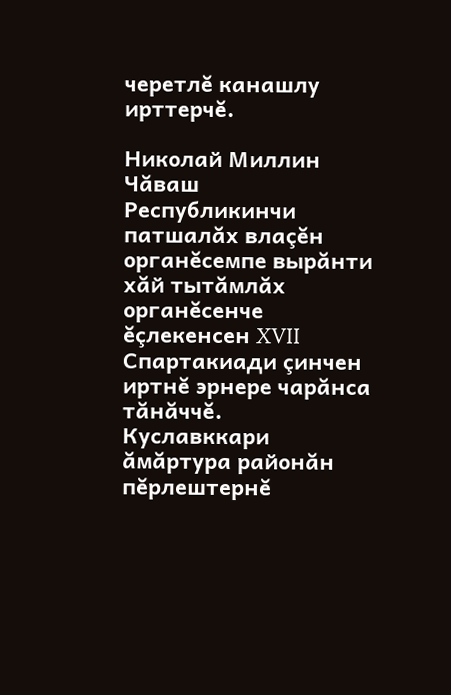черетлĕ канашлу ирттерчĕ.

Николай Миллин Чăваш Республикинчи патшалăх влаçĕн органĕсемпе вырăнти хăй тытăмлăх органĕсенче ĕçлекенсен XVII Спартакиади çинчен иртнĕ эрнере чарăнса тăнăччĕ. Куславккари ăмăртура районăн пĕрлештернĕ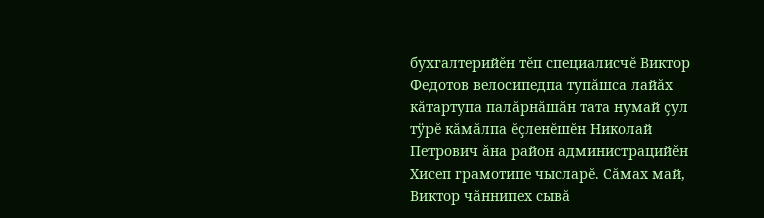бухгалтерийĕн тĕп специалисчĕ Виктор Федотов велосипедпа тупăшса лайăх кăтартупа палăрнăшăн тата нумай çул тÿрĕ кăмăлпа ĕçленĕшĕн Николай Петрович ăна район администрацийĕн Хисеп грамотипе чысларĕ. Сăмах май, Виктор чăннипех сывă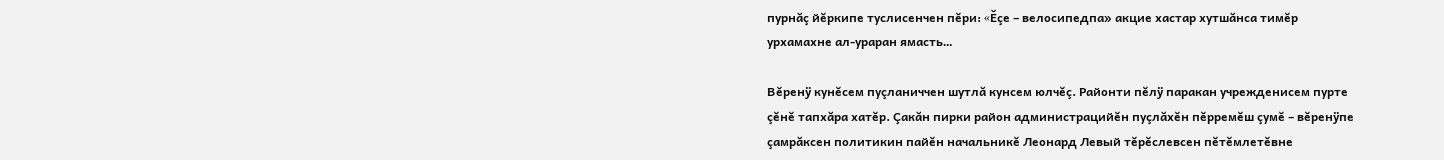пурнăç йĕркипе туслисенчен пĕри: «Ĕçе – велосипедпа» акцие хастар хутшăнса тимĕр урхамахне ал-ураран ямасть…

Вĕренÿ кунĕсем пуçланиччен шутлă кунсем юлчĕç. Районти пĕлÿ паракан учрежденисем пурте çĕнĕ тапхăра хатĕр. Çакăн пирки район администрацийĕн пуçлăхĕн пĕрремĕш çумĕ – вĕренÿпе çамрăксен политикин пайĕн начальникĕ Леонард Левый тĕрĕслевсен пĕтĕмлетĕвне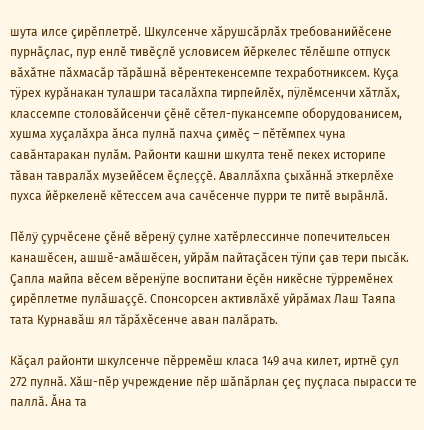шута илсе çирĕплетрĕ. Шкулсенче хăрушсăрлăх требованийĕсене пурнăçлас, пур енлĕ тивĕçлĕ условисем йĕркелес тĕлĕшпе отпуск вăхăтне пăхмасăр тăрăшнă вĕрентекенсемпе техработниксем. Куçа тÿрех курăнакан тулашри тасалăхпа тирпейлĕх, пÿлĕмсенчи хăтлăх, классемпе столовăйсенчи çĕнĕ сĕтел-пукансемпе оборудованисем, хушма хуçалăхра ăнса пулнă пахча çимĕç – пĕтĕмпех чуна савăнтаракан пулăм. Районти кашни шкулта тенĕ пекех историпе тăван тавралăх музейĕсем ĕçлеççĕ. Аваллăхпа çыхăннă эткерлĕхе пухса йĕркеленĕ кĕтессем ача сачĕсенче пурри те питĕ вырăнлă.

Пĕлÿ çурчĕсене çĕнĕ вĕренÿ çулне хатĕрлессинче попечительсен канашĕсен, ашшĕ-амăшĕсен, уйрăм пайтаçăсен тÿпи çав тери пысăк. Çапла майпа вĕсем вĕренÿпе воспитани ĕçĕн никĕсне тÿрремĕнех çирĕплетме пулăшаççĕ. Спонсорсен активлăхĕ уйрăмах Лаш Таяпа тата Курнавăш ял тăрăхĕсенче аван палăрать.

Кăçал районти шкулсенче пĕрремĕш класа 149 ача килет, иртнĕ çул 272 пулнă. Хăш-пĕр учреждение пĕр шăпăрлан çеç пуçласа пырасси те паллă. Ăна та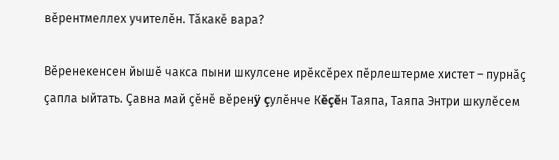вĕрентмеллех учителĕн. Тăкакĕ вара?

Вĕренекенсен йышĕ чакса пыни шкулсене ирĕксĕрех пĕрлештерме хистет – пурнăç çапла ыйтать. Çавна май çĕнĕ вĕренÿ çулĕнче Кĕçĕн Таяпа, Таяпа Энтри шкулĕсем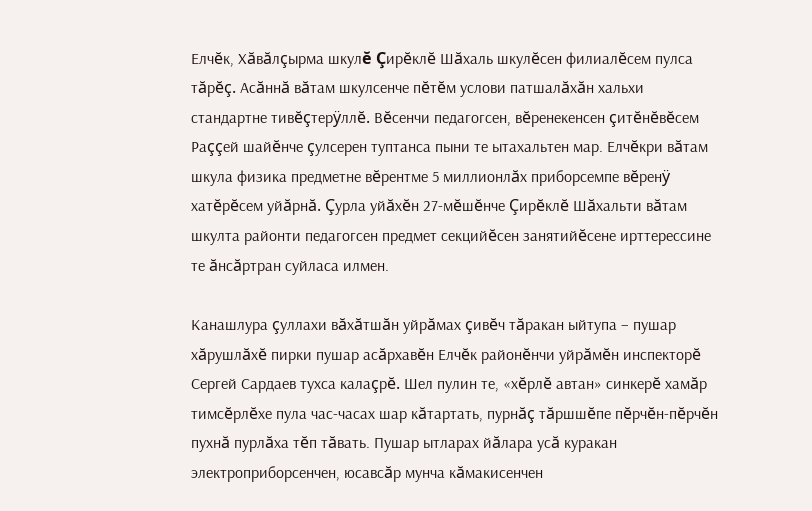Елчĕк, Хăвăлçырма шкулĕ Çирĕклĕ Шăхаль шкулĕсен филиалĕсем пулса тăрĕç. Асăннă вăтам шкулсенче пĕтĕм услови патшалăхăн хальхи стандартне тивĕçтерÿллĕ. Вĕсенчи педагогсен, вĕренекенсен çитĕнĕвĕсем Раççей шайĕнче çулсерен туптанса пыни те ытахальтен мар. Елчĕкри вăтам шкула физика предметне вĕрентме 5 миллионлăх приборсемпе вĕренÿ хатĕрĕсем уйăрнă. Çурла уйăхĕн 27-мĕшĕнче Çирĕклĕ Шăхальти вăтам шкулта районти педагогсен предмет секцийĕсен занятийĕсене ирттерессине те ăнсăртран суйласа илмен.

Канашлура çуллахи вăхăтшăн уйрăмах çивĕч тăракан ыйтупа – пушар хăрушлăхĕ пирки пушар асăрхавĕн Елчĕк районĕнчи уйрăмĕн инспекторĕ Сергей Сардаев тухса калаçрĕ. Шел пулин те, «хĕрлĕ автан» синкерĕ хамăр тимсĕрлĕхе пула час-часах шар кăтартать, пурнăç тăршшĕпе пĕрчĕн-пĕрчĕн пухнă пурлăха тĕп тăвать. Пушар ытларах йăлара усă куракан электроприборсенчен, юсавсăр мунча кăмакисенчен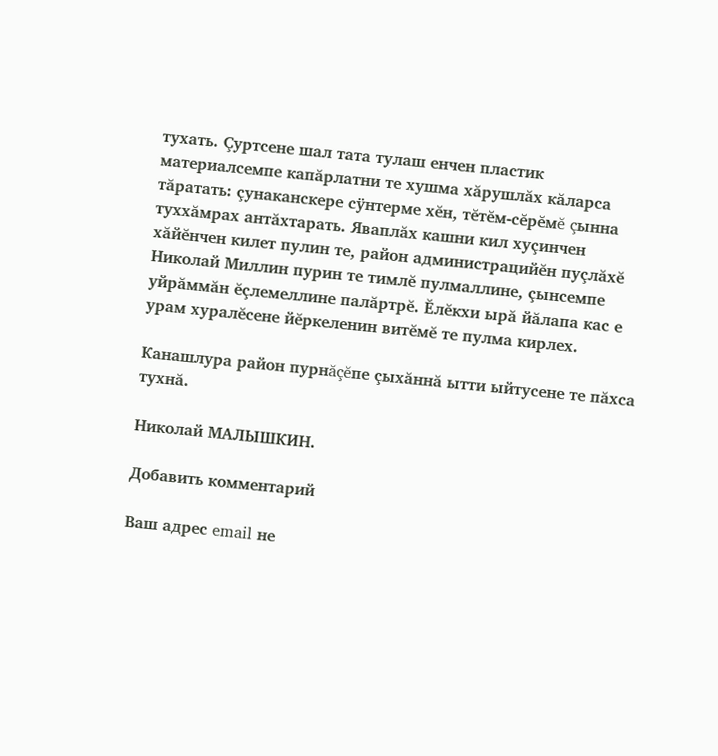тухать. Çуртсене шал тата тулаш енчен пластик материалсемпе капăрлатни те хушма хăрушлăх кăларса тăратать: çунаканскере сÿнтерме хĕн, тĕтĕм-сĕрĕмĕ çынна туххăмрах антăхтарать. Яваплăх кашни кил хуçинчен хăйĕнчен килет пулин те, район администрацийĕн пуçлăхĕ Николай Миллин пурин те тимлĕ пулмаллине, çынсемпе уйрăммăн ĕçлемеллине палăртрĕ. Ĕлĕкхи ырă йăлапа кас е урам хуралĕсене йĕркеленин витĕмĕ те пулма кирлех.

Канашлура район пурнăçĕпе çыхăннă ытти ыйтусене те пăхса тухнă.

Николай МАЛЫШКИН.

Добавить комментарий

Ваш адрес email не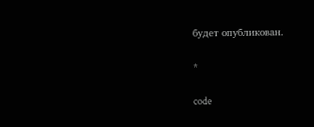будет опубликован.

*

code